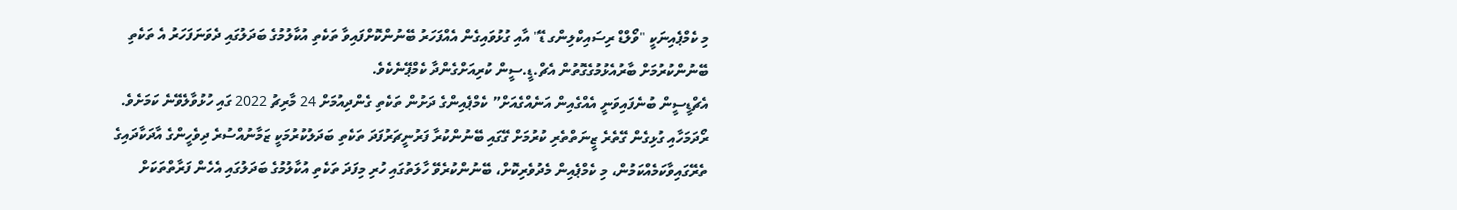މި ކެމްޕެއިނަކީ "ވޯލްޑް ރިސައިކްލިންގ ޑޭ" އާއި ގުޅުވައިގެން އެއްފަހަރު ބޭނުންކޮށްފައިވާ ތަކެތި އުކާލުމުގެ ބަދަލުގައި ދެވަނަފަހަރު އެ ތަކެތި ބޭނުންކުރުމަށް ބާރުއެޅުމުގެގޮތުން އެޗް.ޑީ.ސީން ކުރިއަށްގެންދާ ކެމްޕޭނެކެވެ.
އެޗްޑީސީން ބުނެފައިވަނީ އެއްގެއިން އަނެއްގެއަށް” ކެމްޕެއިންގެ ދަށުން ތަކެތި ގެންދިއުމަށް 24 މާރިޗު 2022 ގައި ހުޅުވާލެވޭނެ ކަމަށެވެ. ރޯދަމަހާއި ގުޅިގެން ގޭތެރެ ޒީނަތްތެރި ކުރުމަށް ގޭގައި ބޭނުންކުރާ ފަރުނީޗަރުފަދަ ތަކެތި ބަދަލުކުރުމަކީ ޒަމާނުއްސުރެ ދިވެހީންގެ އާދަކާދައިގެ ތެރޭގައިވާކަމެއްކަމުން، މި ކެމްޕެއިން މެދުވެރިކޮށް، ބޭނުންކުރެވޭ ހާލަތުގައި ހުރި މިފަދަ ތަކެތި އުކާލުމުގެ ބަދަލުގައި އެހެން ފަރާތްތަކަށް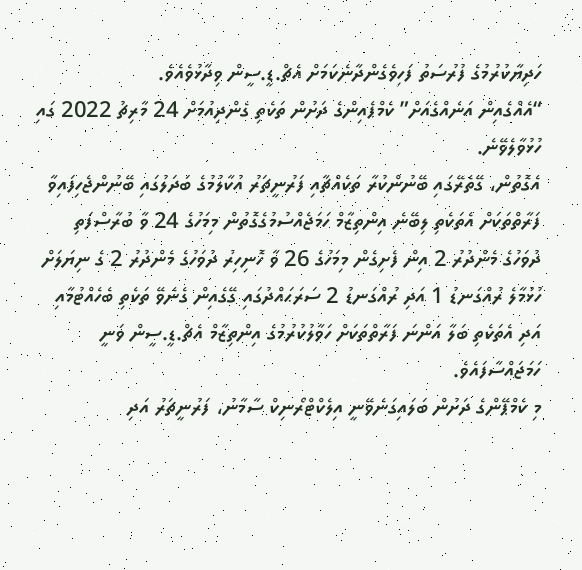ހަދިޔާކުރުމުގެ ފުރުސަތު ފަހިވެގެންދާނެކަމަށް އެޗް.ޑީ.ސީން ވިދާޅުވެއެވެ.
“އެއްގެއިން އަނެއްގެއަށް” ކެމްޕެއިންގެ ދަށުން ތަކެތި ގެންދިއުމަށް 24 މާރިޗު 2022 ގައި ހުޅުވާލެވޭނެ.
އެގޮތުން، ގޭތެރޭގައި ބޭނުންކުރާ ތަކެއްޗާއި ފަރުނީޗަރު އުކާލުމުގެ ބަދަލުގައި ބޭނުންޖެހިފައިވާ ފަރާތްތަކަށް އެތަކެތި ލިބޭނެ އިންތިޒާމް ހަމަޖެއްސުމުގެގޮތުން މިމަހުގެ 24 ވާ ބުރާސްފަތި ދުވަހުގެ މެންދުރު 2 އިން ފެށިގެން މިމަހުގެ 26 ވާ ހޮނިހިރު ދުވަހުގެ މެންދުރު 2 ގެ ނިޔަލަށް ހުޅުމާލެ ރުއްގަނޑު 1 އަދި ރުއްގަނޑު 2 ސަރަޙައްދުގައި ގޭގެއިން ގެނެވޭ ތަކެތި ބެހެއްޓުމާއި އަދި އެތަކެތި ބަލާ އަންނަ ފަރާތްތަކަށް ހަވާލުކުރުމުގެ އިންތިޒާމް އެޗް.ޑީ.ސީން ވަނީ ހަމަޖައްސާފައެވެ.
މި ކެމްޕޭންގެ ދަށުން ބަލައިގަނެވޭނީ އިލެކްޓްރޯނިކް ސާމާނު، ފަރުނީޗަރު އަދި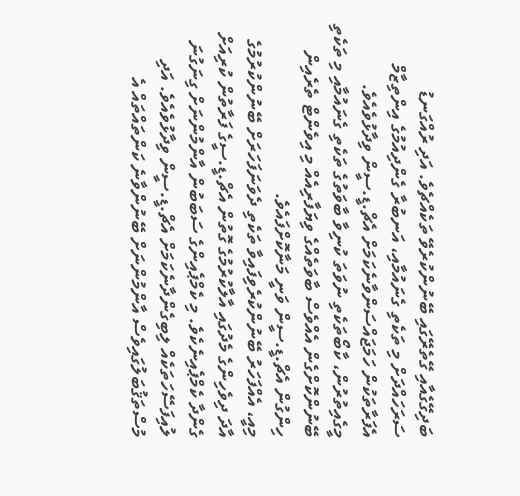ބަދިގޭގެއާއި ގޭތެރޭގައި ބޭނުންކުރެވޭ ތަކެއްޗެވެ. އަދި ރުއްގަނޑު ސަރަހައްދަށް މި ތަކެތި ގެނައުމާއި، އަނބުރާ ގެންދިއުމުގެ އިންތިޒާމް އެފަރާތަކުން ހަމަޖައްސަންވާނެކަމަށް އެޗް.ޑީ.ސީން ވިދާޅުވެއެވެ. މީގެއިތުރުން، ކާބޯތަކެތި ނުވަތަ ކުނިވާ ބާވަތުގެ ތަކެތި ގެނައުމާއި މި ތަކެތި ބޭނުންކޮށްގެން އެއްވެސް ބާވަތެއްގެ ވިޔަފާރިއެއް މި އިވެންޓް ތެރެއިން ހިންގުން އެޗް.ޑީ.ސީން ވަނީ މަނާކޮށްފައެވެ.
މިއީ، އެއްފަހަރު ބޭނުންކުރެވިފައިވާ ތަކެތި ދެވަނަފަހަރަށް ބޭނުންކުރުމުގެ އާދަ ދިވެހިންގެ މެދުގައި އާލާކުރުމުގެ ގޮތުން އެޗް.ޑީ.ސީގެ ފަރާތުން ކުރިއަށް ގެންދާ ކެމްޕެއިނެކެވެ. މި ކެމްޕެއިންގެ ސަބަބުން އާންމުންނަށް ގިނަގުނަ ލުއިފަސޭހަތަކެއް ލިބިގެންދާނެކަމަށް އެޗް.ޑީ.ސީން ވިދާޅުވެއެވެ. އަދި މުސްތަޤުބަލުގައިވެސް އާންމުންނަށް ބޭނުންވާނެ ކަންތައްތައް އެ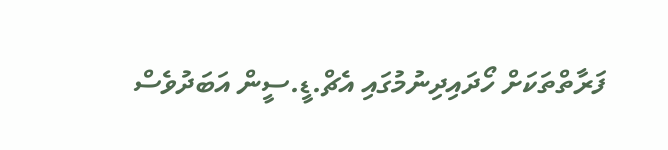ފަރާތްތަކަށް ހޯދައިދިނުމުގައި އެޗް.ޑީ.ސީން އަބަދުވެސް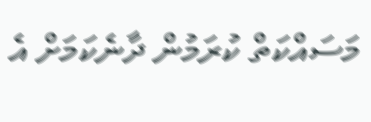މަސައްކަތް ކުރަމުން ދާނެކަމަށް އެ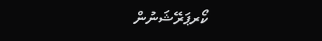ކޯރޕަރޭޝަނުން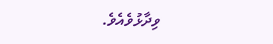ވިދާޅުވެއެވެ.